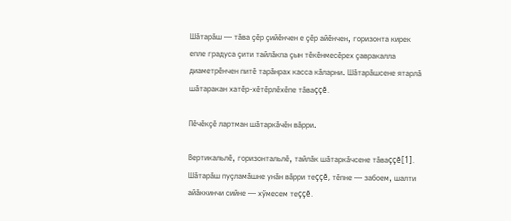Шăтарăш — тăва çĕр çийĕнчен е çĕр айĕнчен, горизонта кирек епле градуса çити тайлăкпа çын тĕкĕнмесĕрех çавракалла диаметрĕнчен питĕ тарăнрах касса кăларни. Шăтарăшсене ятарлă шăтаракан хатĕр-хĕтĕрлĕхĕпе тăваççĕ.

Пĕчĕкçĕ лартман шăтаркăчĕн вăрри.

Вертикальлĕ, горизонтальлĕ, тайлăк шăтаркăчсене тăваççĕ[1]. Шăтарăш пуçламăшне унăн вăрри теççĕ, тĕпне — забоем, шалти айăккинчи сийне — хӳмесем теççĕ.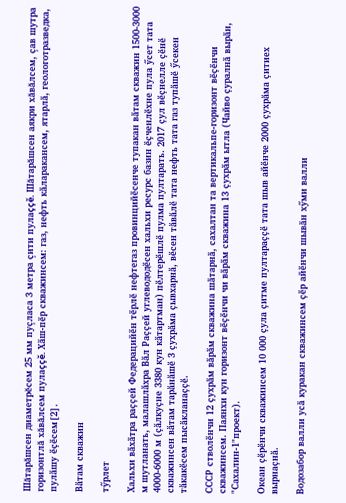Шăтарăшсен диаметрĕсем 25 мм пуçласа 3 метра çити пулаççĕ. Шăтарăшсен аякри хăвăлсем, çав шутра горизонтлă хăвăлсем пулаççĕ. Хӑш-пӗр скважинсем: газ, нефть кӑларакансем, ятарлӑ, геологотразведка, пулӑшу ӗҫӗсем[2].

Вӑтам скважин

тӳрлет

Хальхи вӑхӑтра раҫҫей Федерацийӗн тӗрлӗ нефтегаз провинцийӗсенче тупакан вӑтам скважин 1500-3000 м шутланать, малашлӑхра Вӑл Раҫҫей углевододӗсен хальхи ресурс базин ӗҫченлӗхне пула ӳсет тата 4000-6000 м (ҫӑлкуҫне 3380 кун кӑтартман) пӗлтерӗшлӗ пулма пултарать. 2017 ҫул вӗҫнелле ҫӗнӗ скважинсен вӑтам тарӑнӑшӗ 3 ҫухрӑма ҫывхарнӑ, вӗсен тӑвӑлӗ тата нефть тата газ тупӑшӗ ӳсекен тӑкакӗсем пысӑкланаҫҫӗ.

СССР стволӗнчи 12 ҫухрӑм вӑрӑм скважина шӑтарнӑ, сахалтан та вертикальпе-горизонт вӗҫӗнчи скважинсем. Паянхи кун горизонт вӗҫӗнчи чи вӑрӑм скважина 13 ҫухрӑм ытла (Чайво ҫуралнӑ вырӑн, "Сахалин-1"проект).

Океан ҫӗрӗнчи скважинсем 10 000 ҫула ҫитме пултараҫҫӗ тата шыв айӗнче 2000 ҫухрӑма ҫитиех вырнаҫнӑ.

Водозабор валли усӑ куракан скважинсем ҫӗр айӗнчи шывӑн хӳми валли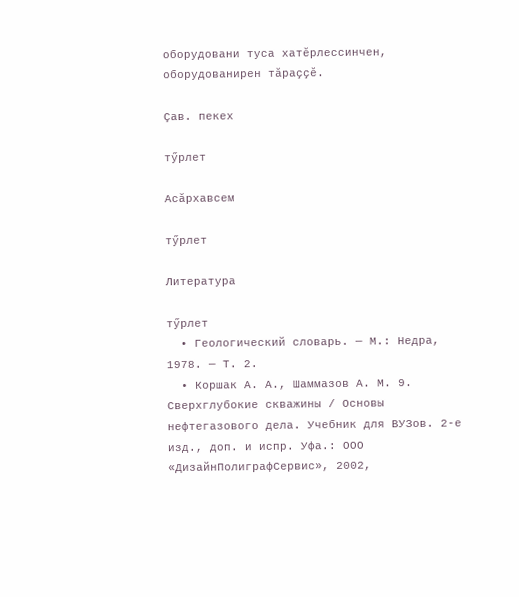оборудовани туса хатӗрлессинчен, оборудованирен тӑраҫҫӗ.

Çав. пекех

тӳрлет

Асăрхавсем

тӳрлет

Литература

тӳрлет
  • Геологический словарь. — М.: Недра, 1978. — Т. 2.
  • Коршак А. А., Шаммазов А. М. 9. Сверхглубокие скважины / Основы нефтегазового дела. Учебник для ВУЗов. 2-е изд., доп. и испр. Уфа.: ООО «ДизайнПолиграфСервис», 2002,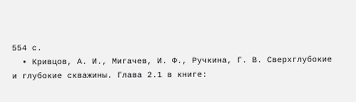554 с.
  • Кривцов, А. И., Мигачев, И. Ф., Ручкина, Г. В. Сверхглубокие и глубокие скважины. Глава 2.1 в книге: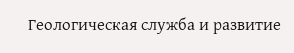Геологическая служба и развитие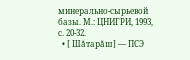минерально-сырьевой базы. М.: ЦНИГРИ, 1993, с. 20-32.
  • [ Шăтарăш] — ПСЭ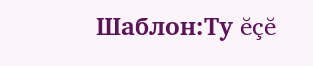Шаблон:Ту ĕçĕ